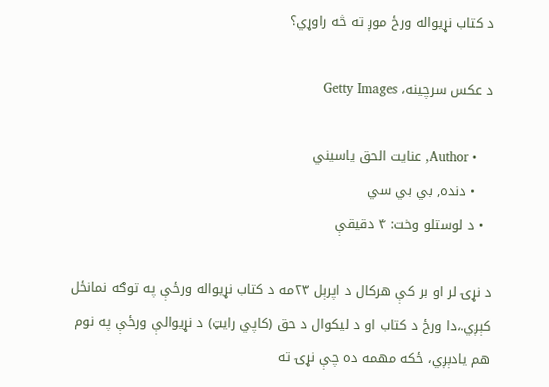د کتاب نړیواله ورځ موږ ته څه راوړي؟

د عکس سرچینه، Getty Images

    • Author, عنایت الحق یاسیني
    • دنده, بي بي سي
  • د لوستلو وخت: ۴ دقیقې

د نړۍ لر او بر کې هرکال د اپرېل ۲۳مه د کتاب نړیواله ورځې په توګه نمانځل کېږي.،دا ورځ د کتاب او د لیکوال د حق (کاپي رایټ) د نړیوالې ورځې په نوم هم یادېږي، ځکه مهمه ده چې نړۍ ته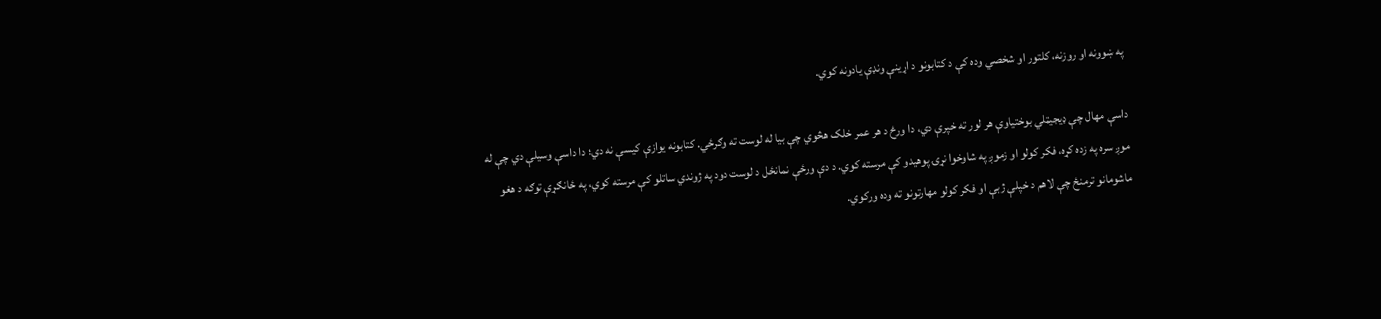په ښوونه او روزنه، کلتور او شخصي وده کې د کتابونو د اړینې ونډې یادونه کوي.

داسې مهال چې ډیجیټلي بوختیاوې هر لور ته خپرې دي، دا ورځ د هر عمر خلک هڅوي چې بیا له لوست ته وګرځي. کتابونه یوازې کیسې نه دي؛ دا داسې وسیلې دي چې له موږ سره په زده کړه، فکر کولو او زموږ په شاوخوا نړۍ پوهیدو کې مرسته کوي. د دې ورځې نمانځل د لوست دود په ژوندي ساتلو کې مرسته کوي، په ځانګړې توګه د هغو ماشومانو ترمنځ چې لاهم د خپلې ژبې او فکر کولو مهارتونو ته وده ورکوي.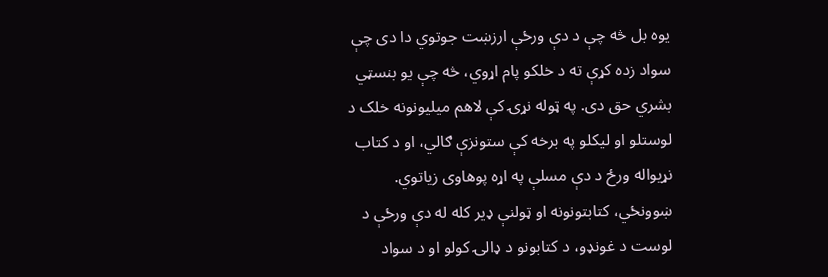یوه بل څه چې د دې ورځې ارزښت جوتوي دا دی چې سواد زده کړې ته د خلکو پام اړوي، څه چې یو بنسټي بشري حق دی. په ټوله نړۍ کې لاهم میلیونونه خلک د لوستلو او لیکلو په برخه کې ستونزې ګالي، او د کتاب نړیواله ورځ د دې مسلې په اړه پوهاوی زیاتوي. ښوونځي، کتابتونونه او ټولنې ډیر کله له دې ورځې د لوست د غونډو، د کتابونو د ډالۍ کولو او د سواد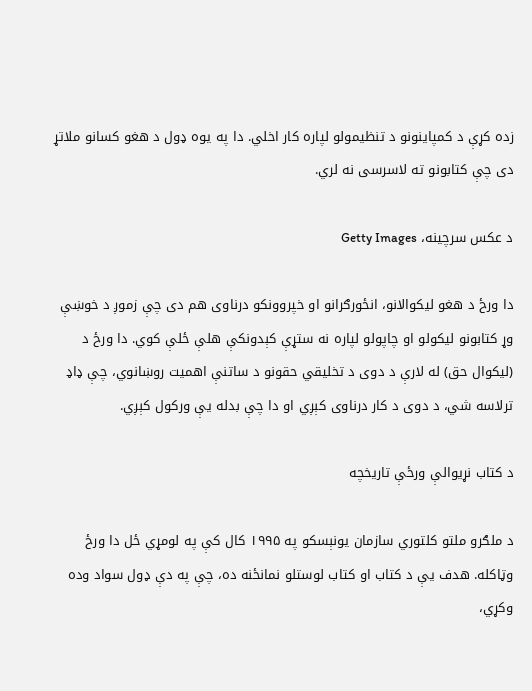زده کړې د کمپاینونو د تنظیمولو لپاره کار اخلي. دا په یوه ډول د هغو کسانو ملاتړ دی چې کتابونو ته لاسرسی نه لري.

د عکس سرچینه، Getty Images

دا ورځ د هغو لیکوالانو، انځورګرانو او خپروونکو درناوی هم دی چې زموږ د خوښې وړ کتابونو لیکولو او چاپولو لپاره نه ستړې کېدونکې هلې ځلې کوي. دا ورځ د (لیکوال حق) له لارې د دوی د تخلیقي حقونو د ساتنې اهمیت روښانوي، چې ډاډ ترلاسه شي، د دوی د کار درناوی کېږي او دا چې بدله یې ورکول کېږي.

د کتاب نړیوالې ورځې تاریخچه

د ملګرو ملتو کلتوري سازمان یونېسکو په ۱۹۹۵ کال کې په لومړي ځل دا ورځ وټاکله. هدف یې د کتاب او کتاب لوستلو نمانځنه ده، چې په دې ډول سواد وده وکړي،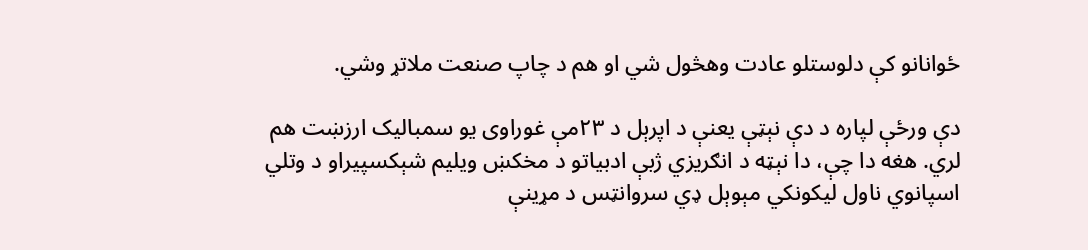ځوانانو کې دلوستلو عادت وهڅول شي او هم د چاپ صنعت ملاتړ وشي.

دې ورځې لپاره د دې نېټې یعنې د اپرېل د ۲۳مې غوراوی یو سمبالیک ارزښت هم لري. هغه دا چې، دا نېټه د انګریزي ژبې ادبیاتو د مخکښ ویلیم شېکسپیراو د وتلي اسپانوي ناول لیکونکي مېوېل ډي سروانټس د مړینې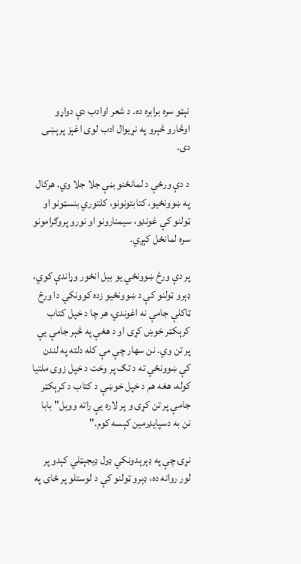نېټو سره برابره ده. د شعر اوادب دې دواړو اوڅارو څېرو په نړیوال ادب لوی اغېز پرېښی دی.

د دې ورځې د لمانځنو بڼې جلا جلا وي. هرکال په ښوونځیو، کتابتونونو، کلتوري بنسټونو او ټولنو کې غونډو، سیمنارونو او نورو پروګرامونو سره لمانځل کېږي.

پر دې ورځ ښوونځي یو بیل انځور وړاندې کوي، ډېرو ټولنو کې د ښوونځيو زده کوونکي دا ورځ ټاکلې جامې نه اغوندي، هر چا د خپل کتاب کرېکټر خوښ کړی او د هغې په څېر جامې یې پر تن وي. نن سهار چې مې کله دلته په لندن کې ښوونځي ته د تګ پر وخت د خپل زوی ملتیا کوله، هغه هم د خپل خوښې د کتاب د کرېکټر جامې پر تن کړی و پر لاره یې راته وویل" بابا نن به دسپايډرمین کېسه کوم."

نړۍ چې په ډېرېدونکي ډول ډیجېټلي کېدو پر لور روانه ده، ډېرو ټولنو کې د لوستلو پر ځای په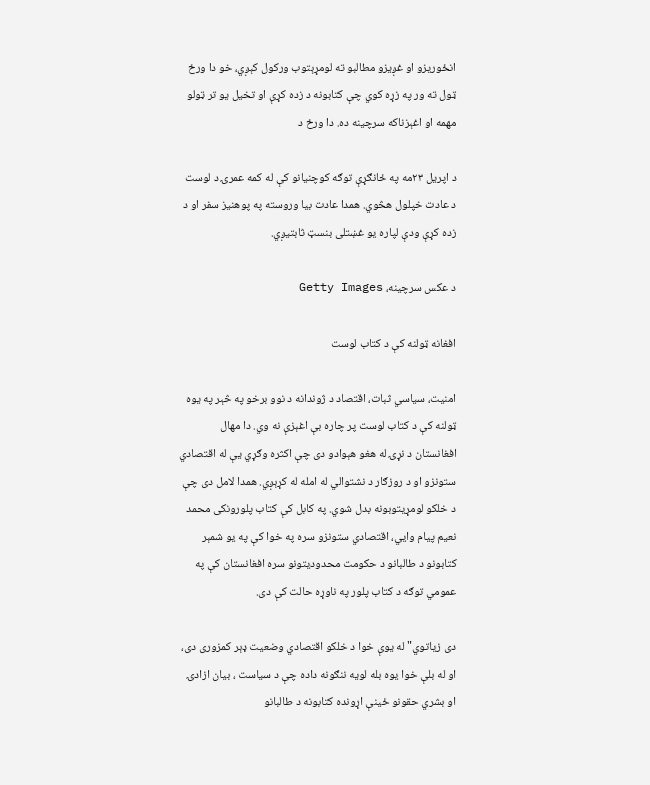انځوریزو او غږیزو مطالبو ته لومړېتوب ورکول کېږي، خو دا ورځ ټول ته ور په زړه کوي چې کتابونه د زده کړې او تخیل یو تر ټولو مهمه او اغېزناکه سرچینه ده. دا ورځ د

د اپریل ۲۳مه په ځانګړې توګه کوچنیانو کې له کمه عمرۍ د لوست د عادت خپلول هڅوي. همدا عادت بیا وروسته په پوهنیز سفر او د زده کړې ودې لپاره یو غښتلی بنسټ ثابتیږي.

د عکس سرچینه، Getty Images

افغانه ټولنه کې د کتاب لوست

امنیت، سیاسي ثبات، اقتصاد د ژوندانه د نوو برخو په څېر په یوه ټولنه کې د کتاب لوست پر چاره بې اغېزې نه وي. دا مهال افغانستان د نړۍ له هغو هېوادو دی چې اکثره وګړي یې له اقتصادي ستونزو او د روزګار د نشتوالي له امله له کړېږي. همدا لامل دی چې د خلکو لومړیتوبونه بدل شوي. په کابل کې کتاب پلورونکی محمد نعیم پیام وايي، اقتصادي ستونزو سره په خوا کې په یو شمېر کتابونو د طالبانو د حکومت محدودیتونو سره افغانستان کې په عمومي توګه د کتاب پلور په ناوړه حالت کې دی.

دی زیاتوي" له یوې خوا د خلکو اقتصادي وضعیت ډېر کمزوری دی، او له بلې خوا یوه بله لویه ننګونه داده چې د سیاست ، بیان ازادۍ او بشري حقونو ځینې اړونده کتابونه د طالبانو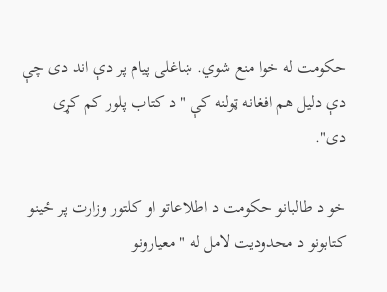حکومت له خوا منع شوي. ښاغلی پیام پر دې اند دی چې دې دلیل هم افغانه ټولنه کې " د کتاب پلور کم کړی دی".

خو د طالبانو حکومت د اطلاعاتو او کلتور وزارت پر ځینو کتابونو د محدودیت لامل له " معیارونو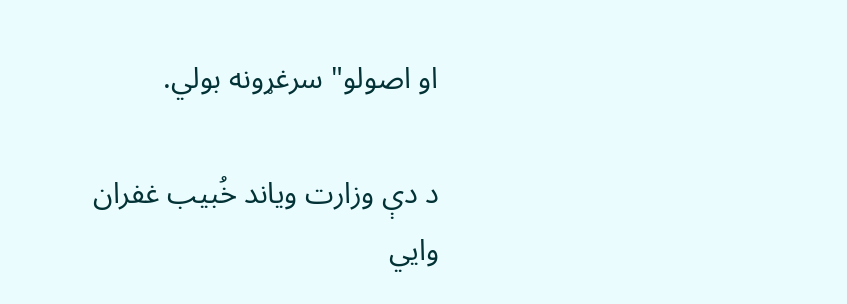او اصولو" سرغړونه بولي.

د دې وزارت ویاند خُبیب غفران وايي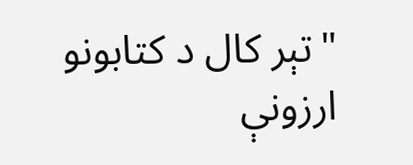"تېر کال د کتابونو ارزونې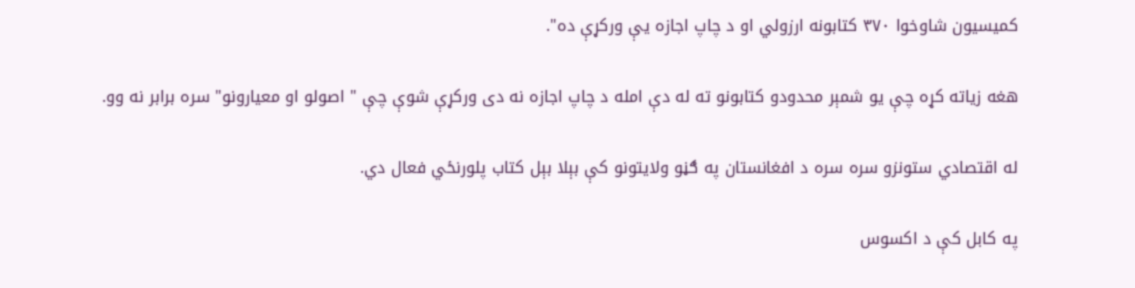کمیسیون شاوخوا ۳۷۰ کتابونه ارزولي او د چاپ اجازه یې ورکړې ده".

هغه زیاته کړه چې یو شمېر محدودو کتابونو ته له دې امله د چاپ اجازه نه دی ورکړې شوې چې " اصولو او معیارونو" سره برابر نه وو.

له اقتصادي ستونزو سره سره د افغانستان په ګڼو ولایتونو کې بېلا بېل کتاب پلورنځي فعال دي.

په کابل کې د اکسوس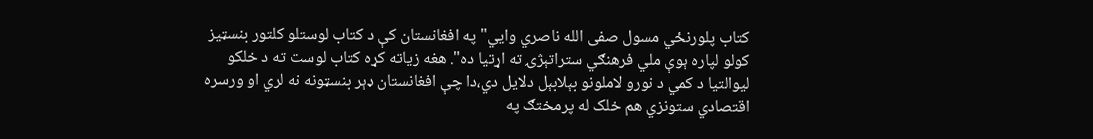کتاب پلورنځي مسول صفی الله ناصري وايي" په افغانستان کې د کتاب لوستلو کلتور بنسټیز کولو لپاره ېوې ملي فرهنګي ستراتېژۍ ته اړتیا ده". هغه زیاته کړه کتاب لوست ته د خلکو لیوالتیا د کمي د نورو لاملونو بېلابېل دلایل دي،دا چې افغانستان ډېر بنسټونه نه لري او ورسره اقتصادي ستونزي هم خلک له پرمختګ په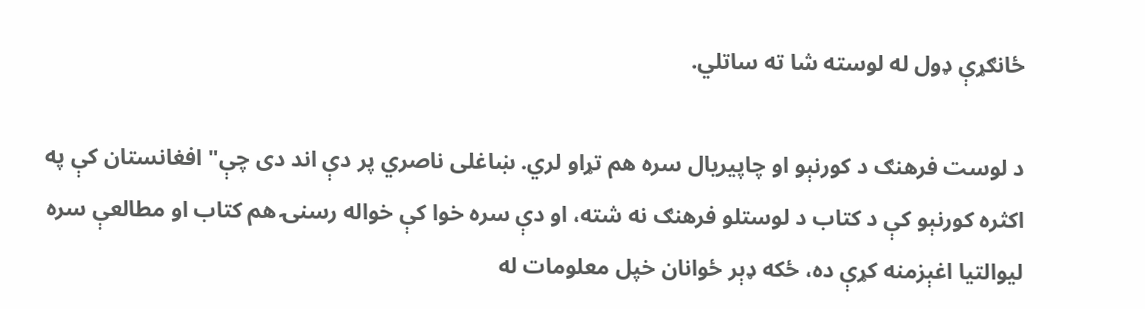ځانګړې ډول له لوسته شا ته ساتلي.

د لوست فرهنګ د کورنېو او چاپیریال سره هم تړاو لري. ښاغلی ناصري پر دې اند دی چې" افغانستان کې په اکثره کورنېو کې د کتاب د لوستلو فرهنګ نه شته، او دې سره خوا کې خواله رسنۍ هم کتاب او مطالعې سره لیوالتیا اغېزمنه کړې ده، ځکه ډېر ځوانان خپل معلومات له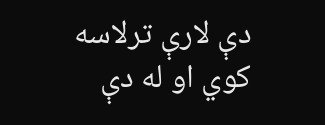دې لارې ترلاسه کوي او له دې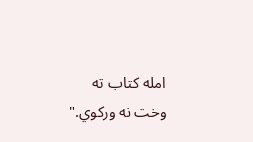امله کتاب ته وخت نه ورکوي."